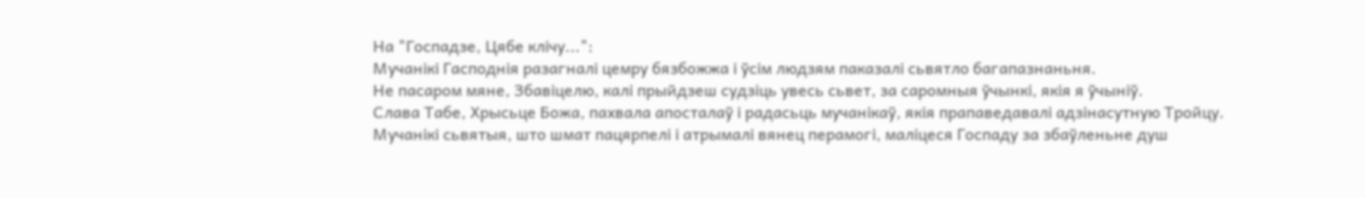На "Госпадзе, Цябе клічу...":
Мучанікі Гасподнія разагналі цемру бязбожжа і ўсім людзям паказалі сьвятло багапазнаньня.
Не пасаром мяне, Збавіцелю, калі прыйдзеш судзіць увесь сьвет, за саромныя ўчынкі, якія я ўчыніў.
Слава Табе, Хрысьце Божа, пахвала апосталаў і радасьць мучанікаў, якія прапаведавалі адзінасутную Тройцу.
Мучанікі сьвятыя, што шмат пацярпелі і атрымалі вянец перамогі, маліцеся Госпаду за збаўленьне душ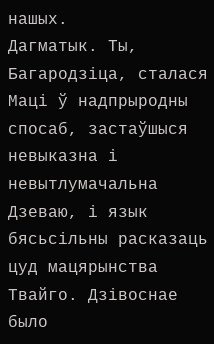нашых.
Дагматык. Ты, Багародзіца, сталася Маці ў надпрыродны спосаб, застаўшыся невыказна і невытлумачальна Дзеваю, і язык бясьсільны расказаць цуд мацярынства Твайго. Дзівоснае было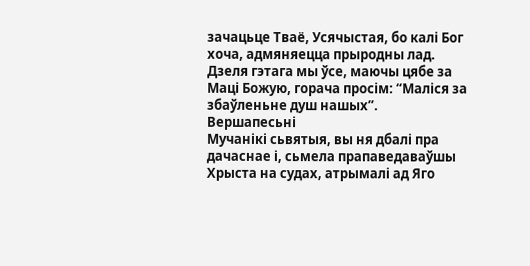зачацьце Тваё, Усячыстая, бо калі Бог хоча, адмяняецца прыродны лад. Дзеля гэтага мы ўсе, маючы цябе за Маці Божую, горача просім: “Маліся за збаўленьне душ нашых”.
Вершапесьні
Мучанікі сьвятыя, вы ня дбалі пра дачаснае і, сьмела прапаведаваўшы Хрыста на судах, атрымалі ад Яго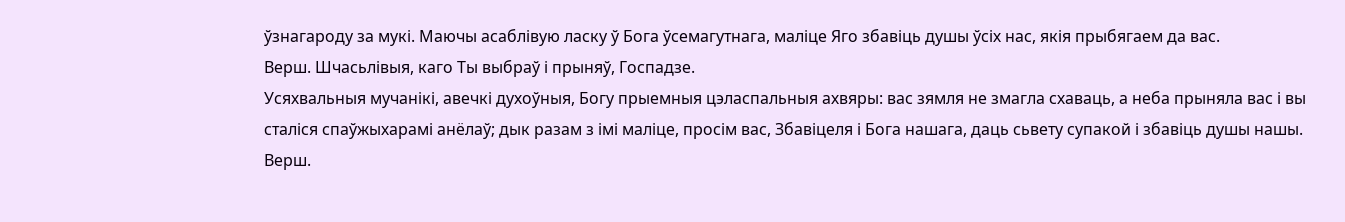ўзнагароду за мукі. Маючы асаблівую ласку ў Бога ўсемагутнага, маліце Яго збавіць душы ўсіх нас, якія прыбягаем да вас.
Верш. Шчасьлівыя, каго Ты выбраў і прыняў, Госпадзе.
Усяхвальныя мучанікі, авечкі духоўныя, Богу прыемныя цэласпальныя ахвяры: вас зямля не змагла схаваць, а неба прыняла вас і вы сталіся спаўжыхарамі анёлаў; дык разам з імі маліце, просім вас, Збавіцеля і Бога нашага, даць сьвету супакой і збавіць душы нашы.
Верш.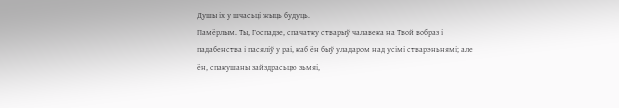Душы іх у шчасьці жыць будуць.
Памёрлым. Ты, Госпадзе, спачатку стварыў чалавека на Твой вобраз і падабенства і пасяліў у раі, каб ён быў уладаром над усімі стварэньнямі; але ён, спакушаны зайздрасьцю зьмяі,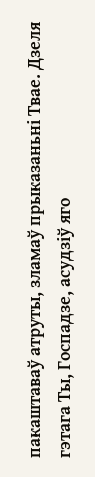пакаштаваў атруты, зламаў прыказаньні Твае. Дзеля гэтага Ты, Госпадзе, асудзіў яго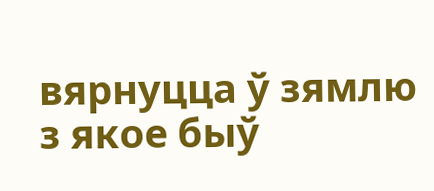вярнуцца ў зямлю з якое быў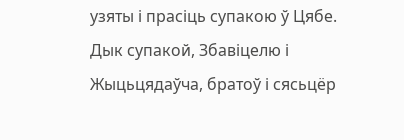узяты і прасіць супакою ў Цябе. Дык супакой, Збавіцелю і Жыцьцядаўча, братоў і сясьцёр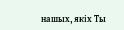нашых, якіх Ты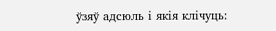ўзяў адсюль і якія клічуць: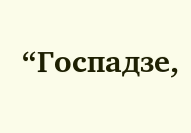“Госпадзе,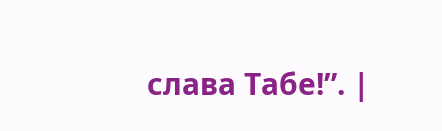слава Табе!”. |